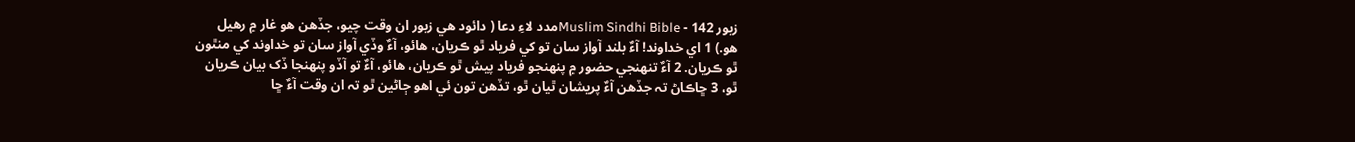زبور 142 - Muslim Sindhi Bibleمدد لاءِ دعا ( دائود هي زبور ان وقت چيو، جڏهن هو غار ۾ رهيل هو.) 1 اي خداوند! آءٌ بلند آواز سان تو کي فرياد ٿو ڪريان، هائو، آءٌ وڏي آواز سان تو خداوند کي منٿون ٿو ڪريان. 2 آءٌ تنهنجي حضور ۾ پنهنجو فرياد پيش ٿو ڪريان، هائو، آءٌ تو آڏو پنهنجا ڏک بيان ڪريان ٿو، 3 ڇاڪاڻ تہ جڏهن آءٌ پريشان ٿيان ٿو، تڏهن تون ئي اهو ڄاڻين ٿو تہ ان وقت آءٌ ڇا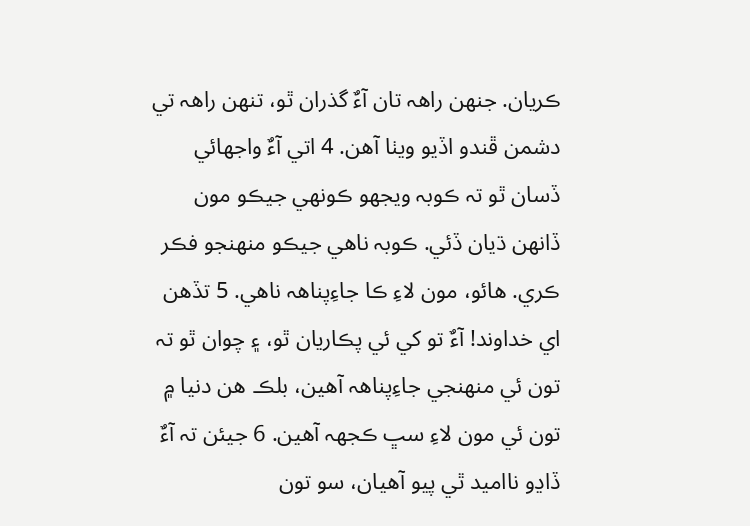ڪريان. جنهن راهہ تان آءٌ گذران ٿو، تنهن راهہ تي دشمن ڦندو اڏيو ويٺا آهن. 4 اتي آءٌ واجھائي ڏسان ٿو تہ ڪوبہ ويجھو ڪونهي جيڪو مون ڏانهن ڌيان ڏئي. ڪوبہ ناهي جيڪو منهنجو فڪر ڪري. هائو، مون لاءِ ڪا جاءِپناهہ ناهي. 5 تڏهن اي خداوند! آءٌ تو کي ئي پڪاريان ٿو، ۽ چوان ٿو تہ تون ئي منهنجي جاءِپناهہ آهين، بلڪ هن دنيا ۾ تون ئي مون لاءِ سڀ ڪجھہ آهين. 6 جيئن تہ آءٌ ڏاڍو نااميد ٿي پيو آهيان، سو تون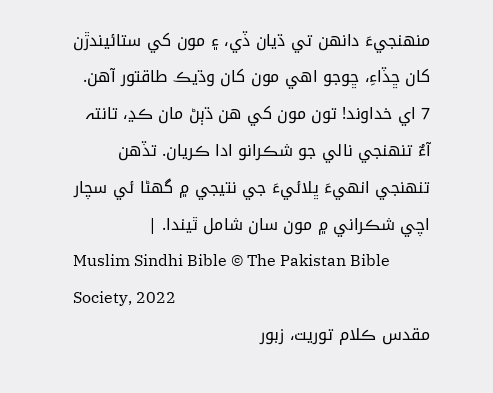منهنجيءَ دانهن تي ڌيان ڏي، ۽ مون کي ستائيندڙن کان ڇڏاءِ، ڇوجو اهي مون کان وڌيڪ طاقتور آهن. 7 اي خداوند! تون مون کي هن ڌٻڻ مان ڪڍ، تانتہ آءٌ تنهنجي نالي جو شڪرانو ادا ڪريان. تڏهن تنهنجي انهيءَ ڀلائيءَ جي نتيجي ۾ گھڻا ئي سچار اچي شڪراني ۾ مون سان شامل ٿيندا. |
Muslim Sindhi Bible © The Pakistan Bible Society, 2022
مقدس ڪلام توريت، زبور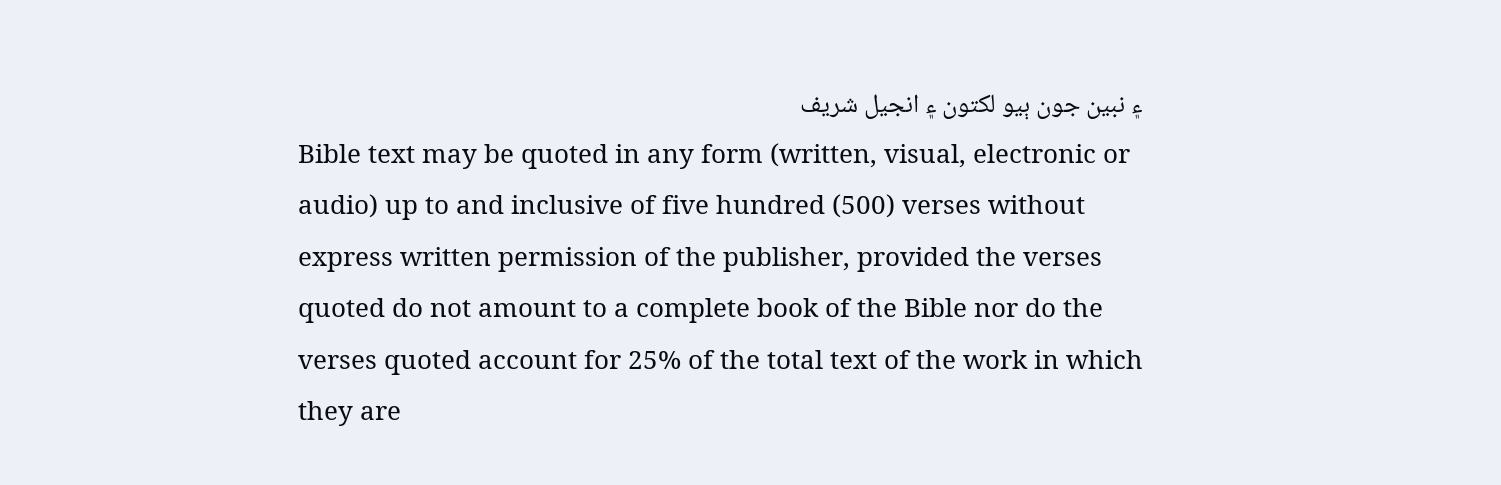۽ نبين جون ٻيو لکتون ۽ انجيل شريف
Bible text may be quoted in any form (written, visual, electronic or audio) up to and inclusive of five hundred (500) verses without express written permission of the publisher, provided the verses quoted do not amount to a complete book of the Bible nor do the verses quoted account for 25% of the total text of the work in which they are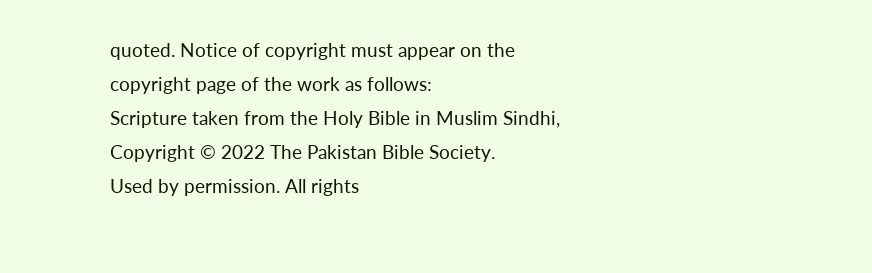quoted. Notice of copyright must appear on the copyright page of the work as follows:
Scripture taken from the Holy Bible in Muslim Sindhi,
Copyright © 2022 The Pakistan Bible Society.
Used by permission. All rights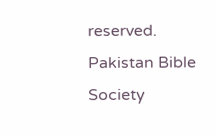reserved.
Pakistan Bible Society